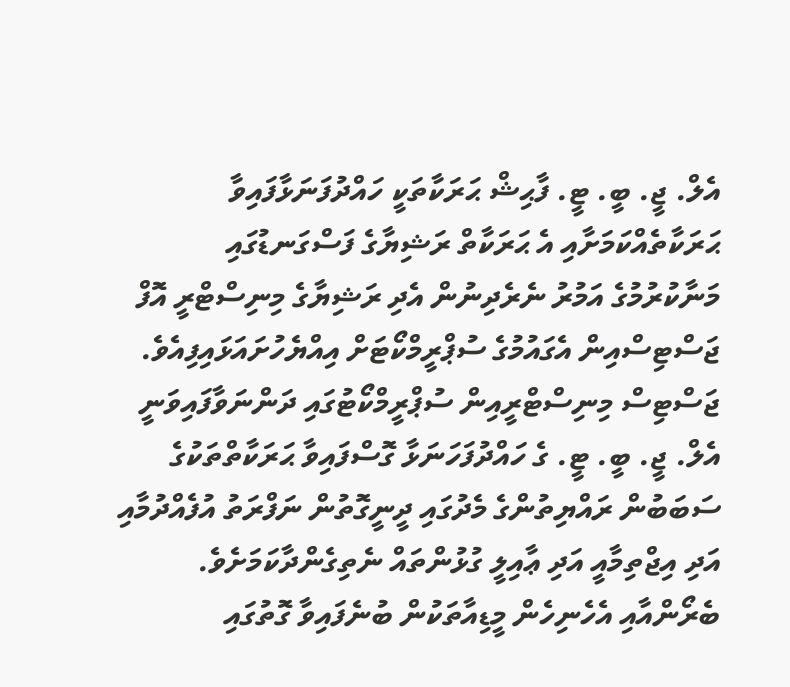އެލް. ޖީ. ބީ. ޓީ. ފާޙިޝް ޙަރަކާތަކީ ހައްދުފަނަޅާފައިވާ ޙަރަކާތެއްކަމަށާއި އެ ޙަރަކާތް ރަޝިޔާގެ ފަސްގަނޑުގައި މަނާކުރުމުގެ އަމުރު ނެރެދިނުން އެދި ރަޝިޔާގެ މިނިސްޓްރީ އޮފް ޖަސްޓިސްއިން އެގައުމުގެ ސުޕްރީމްކޯޓަށް އިއްޔެހުށައަޅައިފިއެވެ.
ޖަސްޓިސް މިނިސްޓްރީއިން ސުޕްރީމްކޯޓުގައި ދަންނަވާފައިވަނީ އެލް. ޖީ. ބީ. ޓީ. ގެ ހައްދުފަހަނަޅާ ގޮސްފައިވާ ޙަރަކާތްތަކުގެ ސަބަބުން ރައްޔިތުންގެ މެދުގައި ދީނީގޮތުން ނަފްރަތު އުފެއްދުމާއި އަދި އިޖްތިމާއީ އަދި ޢާއިލީ ގުޅުންތައް ނެތިގެންދާކަމަށެވެ. ބެރޯންއާއި އެހެނިހެން މީޑިއާތަކުން ބުނެފައިވާ ގޮތުގައި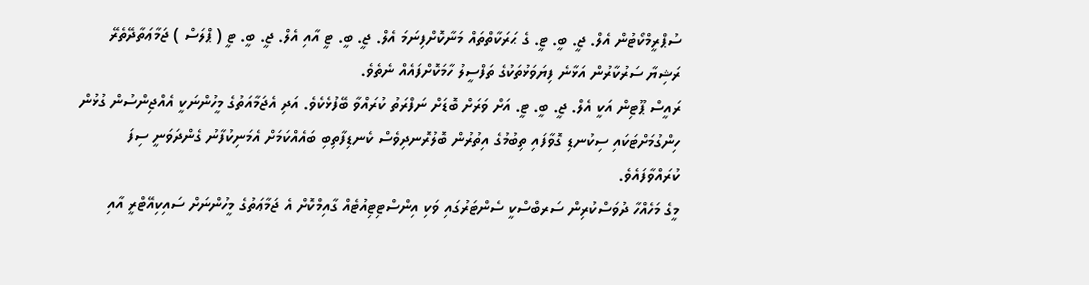ސުޕްރީމްކޯޓުން އެލް. ޖީ. ބީ. ޓީ. ގެ ޙަރަކާތްތައް މަނާކޮށްފިނަމަ އެލް. ޖީ. ބީ. ޓީ އާއި އެލް. ޖީ. ބީ. ޓީ ( ޕްލަސް ) ޖަމާޢަތާދޭތެރޭ ރަޝިޔާ ސަރުކާރުން އަޅާނެ ފިޔަވަޅުތަކުގެ ތަފްސީލު ހާމަކޮށްފައެއް ނެތެވެ.
ރައީސް ޕޫޓިން އަކީ އެލް. ޖީ. ބީ. ޓީ. އަށް ވަރަށް ބޮޑަށް ނަފްރަތު ކުރައްވާ ބޭފުޅެކެވެ. އަދި އެޖަމާއަތުގެ މީހުންނަކީ އެއްޖިންސުން ގުޅުން ހިންގުމަށްޓަކައި ސިކުނޑި ގޮވާފައި ތިބުމުގެ އިތުރުން ބޮލުރޮނދިވެސް ކެނޑިފާތިބި ބައެއްކަމަށް އެމަނިކުފާނު ގެންދަވަނީ ސިފަ ކުރައްވާފައެވެ.
މީގެ މަހެއްހާ ދުވަސްކުރިން ސަރބްސްކީ ސެންޓަރުގައި ވަކި އިންސްޓިޓިއުޓެއް ގާއިމްކޮށް އެ ޖަމާޢަތުގެ މީހުންނަށް ސައިކިއޭޓްރީ އާއި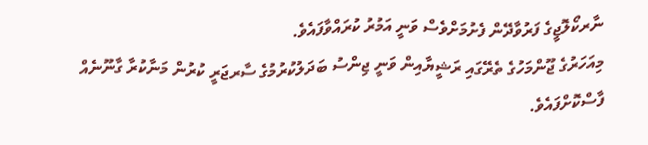ނާރކޯލޮޖީގެ ފަރުވާދޭން ފެށުމަށްވެސް ވަނީ އަމުރު ކުރައްވާފައެވެ.
މިއަހަރުގެ ޖޫންމަހުގެ ތެރޭގައި ރަޝީޔާއިން ވަނީ ޖިންސު ބަދަލުކުރުމުގެ ސާރޖަރީ ކުރުން މަނާކުރާ ގާނޫނެއް ފާސްކޮށްފައެވެ.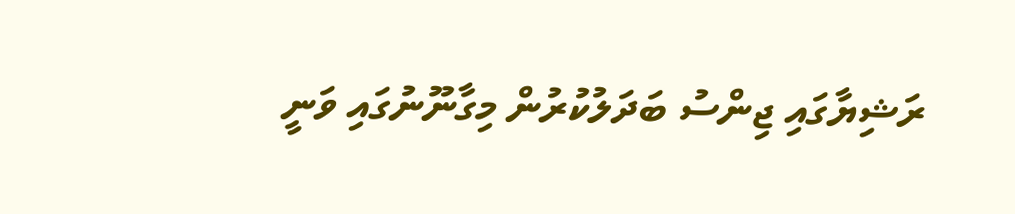ރަޝިޔާގައި ޖިންސު ބަދަލުކުރުން މިގާނޫނުގައި ވަނީ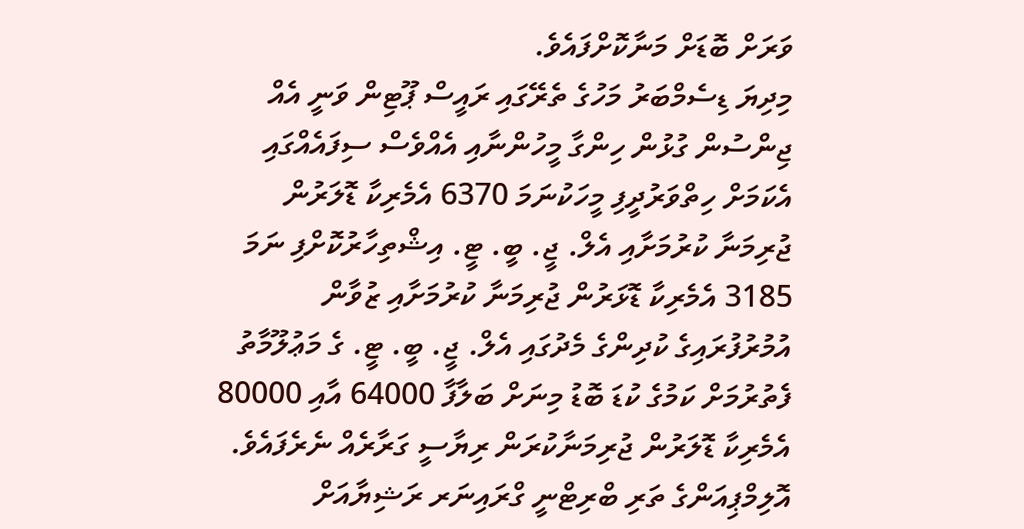ވަރަށް ބޮޑަށް މަނާކޮށްފައެވެ.
މިދިޔަ ޑިސެމްބަރު މަހުގެ ތެރޭގައި ރައީސް ޕޫޓިން ވަނީ އެއް ޖިންސުން ގުޅުން ހިންގާ މީހުންނާއި އެއްވެސް ސިފައެއްގައި އެކަމަށް ހިތްވަރުދީފި މީހަކުނަމަ 6370 އެމެރިކާ ޑޮލަރުން ޖުރިމަނާ ކުރުމަށާއި އެލް. ޖީ. ބީ. ޓީ. އިޝްތިހާރުކޮށްފި ނަމަ 3185 އެމެރިކާ ޑޮޅަރުން ޖުރިމަނާ ކުރުމަށާއި ޒުވާން އުމުރުފުރައިގެ ކުދިންގެ މެދުގައި އެލް. ޖީ. ބީ. ޓީ. ގެ މަޢުލޫމާތު ފެތުރުމަށް ކަމުގެ ކުޑަ ބޮޑު މިނަށް ބަލާފާ 64000 އާއި 80000 އެމެރިކާ ޑޮލަރުން ޖުރިމަނާކުރަން ރިޔާސީ ގަރާރެއް ނެރެފައެވެ.
އޮލިމްޕިއަންގެ ތަރި ބްރިޓްނީ ގްރައިނަރ ރަޝިޔާއަށް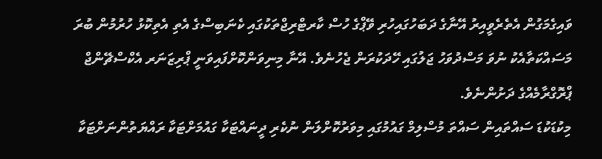ވައިގެމަގުން އެތެރެވީއިރު އޭނާގެ ދަބަހުގައިހުރި ވޭޕްގެ ހުސް ކާރޓްރިޖްތަކުގައި ކެނަބިސްގެ އެތި އެތިކޮޅު ހުރުމުން ބުރަ މަސައްކަތާއެކު ނުވަ މަސްދުވަހު ޖަލުގައި ހޭދަކުރަން ޖެހުނެވެ. އޭނާ މިނިވަންކޮށްފައިވަނީ ޕްރިޒަނަރ އެކްސްޗޭންޖް ޕްރޮގްރާމެއްގެ ދަށުންނެވެ.
މިކުޑަކުޑަ ސައްތައިން ސައްތަ މުސްލިމް ގައުމުގައި މިވަރުކޮށްލަން ނުކެރި ދީނައްޓަކާ ގައުމަށްޓަކާ ރައްޔަތުންނަށްޓަކާ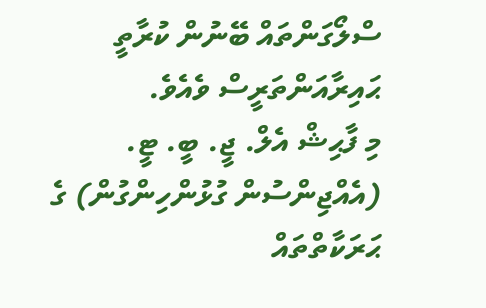ސްލޯގަންތައް ބޭނުން ކުރާތީ ޙައިރާއަންތަރީސް ވެއެވެ.
މި ފާޙިޝް އެލް. ޖީ. ބީ. ޓީ. (އެއްޖިންސުން ގުޅުންހިންގުން) ގެ ޙަރަކާތްތައް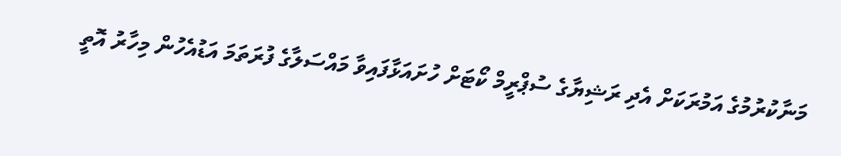މަނާކުރުމުގެ އަމުރަކަށް އެދި ރަޝިޔާގެ ސުޕްރީމް ކޯޓަށް ހުށައަޅާފައިވާ މައްސަލާގެ ފުރަތަމަ އަޑުއެހުން މިހާރު އޮތީ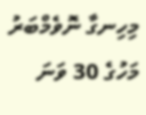މިހިނގާ ނޮވެމްބަރު މަހުގެ 30 ވަނަ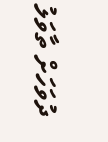ދުވަހަށް ތާވަލު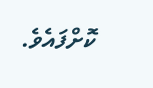ކޮށްފައެވެ.